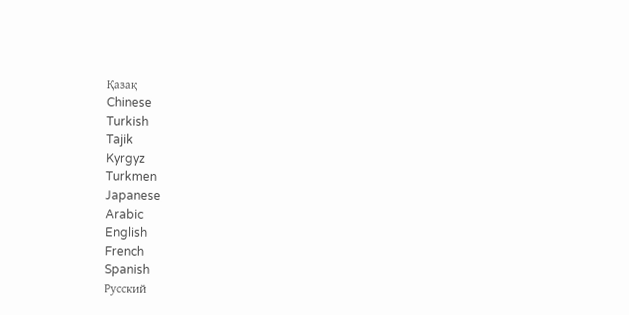Қазақ
Chinese
Turkish
Tajik
Kyrgyz
Turkmen
Japanese
Arabic
English
French
Spanish
Русский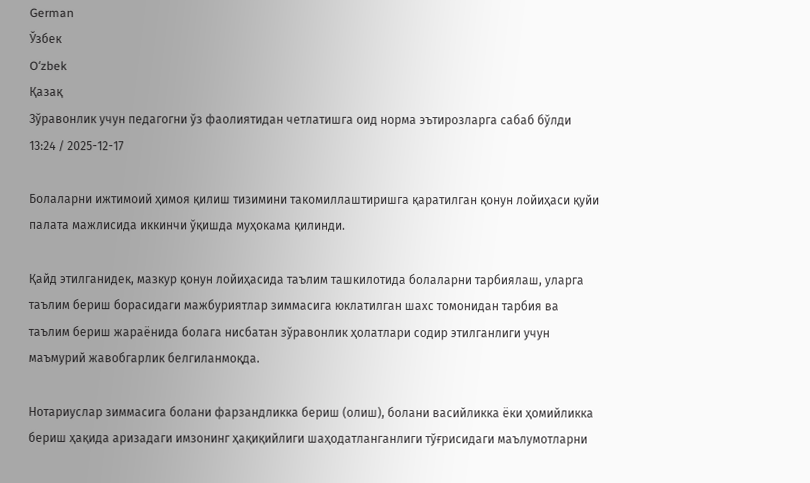German
Ўзбек
Oʻzbek
Қазақ
Зўравонлик учун педагогни ўз фаолиятидан четлатишга оид норма эътирозларга сабаб бўлди
13:24 / 2025-12-17

Болаларни ижтимоий ҳимоя қилиш тизимини такомиллаштиришга қаратилган қонун лойиҳаси қуйи палата мажлисида иккинчи ўқишда муҳокама қилинди.

Қайд этилганидек, мазкур қонун лойиҳасида таълим ташкилотида болаларни тарбиялаш, уларга таълим бериш борасидаги мажбуриятлар зиммасига юклатилган шахс томонидан тарбия ва таълим бериш жараёнида болага нисбатан зўравонлик ҳолатлари содир этилганлиги учун маъмурий жавобгарлик белгиланмоқда.

Нотариуслар зиммасига болани фарзандликка бериш (олиш), болани васийликка ёки ҳомийликка бериш ҳақида аризадаги имзонинг ҳақиқийлиги шаҳодатланганлиги тўғрисидаги маълумотларни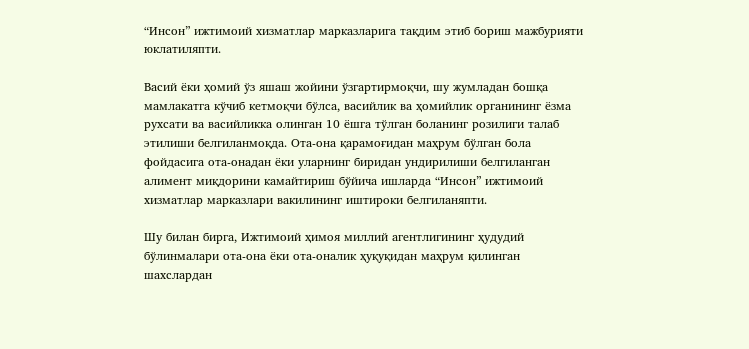“Инсон” ижтимоий хизматлар марказларига тақдим этиб бориш мажбурияти юклатиляпти.

Васий ёки ҳомий ўз яшаш жойини ўзгартирмоқчи, шу жумладан бошқа мамлакатга кўчиб кетмоқчи бўлса, васийлик ва ҳомийлик органининг ёзма рухсати ва васийликка олинган 10 ёшга тўлган боланинг розилиги талаб этилиши белгиланмоқда. Ота-она қарамоғидан маҳрум бўлган бола фойдасига ота-онадан ёки уларнинг биридан ундирилиши белгиланган  алимент миқдорини камайтириш бўйича ишларда “Инсон” ижтимоий хизматлар марказлари вакилининг иштироки белгиланяпти.

Шу билан бирга, Ижтимоий ҳимоя миллий агентлигининг ҳудудий бўлинмалари ота-она ёки ота-оналик ҳуқуқидан маҳрум қилинган шахслардан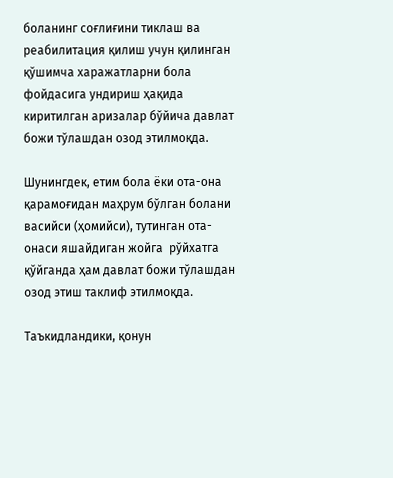боланинг соғлиғини тиклаш ва реабилитация қилиш учун қилинган қўшимча харажатларни бола фойдасига ундириш ҳақида киритилган аризалар бўйича давлат божи тўлашдан озод этилмоқда.

Шунингдек, етим бола ёки ота-она қарамоғидан маҳрум бўлган болани васийси (ҳомийси), тутинган ота-онаси яшайдиган жойга  рўйхатга қўйганда ҳам давлат божи тўлашдан озод этиш таклиф этилмоқда.

Таъкидландики, қонун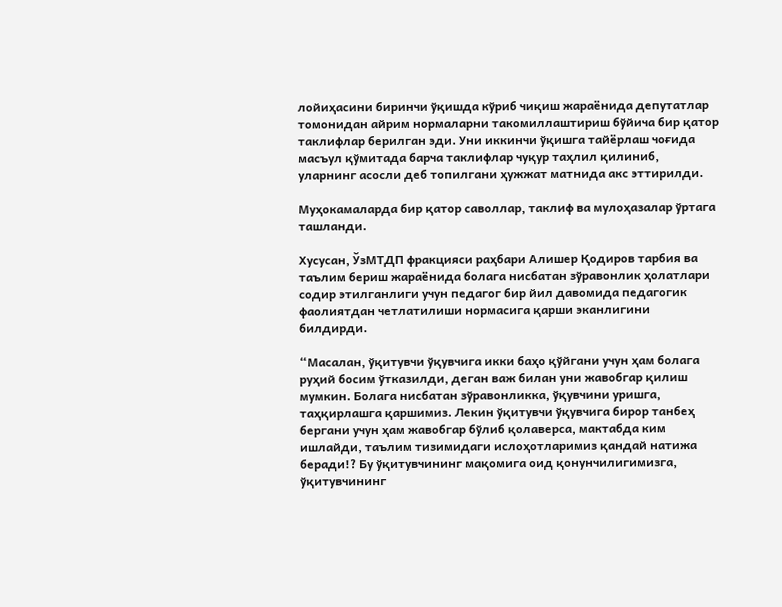лойиҳасини биринчи ўқишда кўриб чиқиш жараёнида депутатлар томонидан айрим нормаларни такомиллаштириш бўйича бир қатор таклифлар берилган эди. Уни иккинчи ўқишга тайёрлаш чоғида масъул қўмитада барча таклифлар чуқур таҳлил қилиниб, уларнинг асосли деб топилгани ҳужжат матнида акс эттирилди.

Муҳокамаларда бир қатор саволлар, таклиф ва мулоҳазалар ўртага ташланди.

Хусусан, ЎзМТДП фракцияси раҳбари Алишер Қодиров тарбия ва таълим бериш жараёнида болага нисбатан зўравонлик ҳолатлари содир этилганлиги учун педагог бир йил давомида педагогик фаолиятдан четлатилиши нормасига қарши эканлигини билдирди.

“Масалан, ўқитувчи ўқувчига икки баҳо қўйгани учун ҳам болага руҳий босим ўтказилди, деган важ билан уни жавобгар қилиш мумкин. Болага нисбатан зўравонликка, ўқувчини уришга, таҳқирлашга қаршимиз. Лекин ўқитувчи ўқувчига бирор танбеҳ бергани учун ҳам жавобгар бўлиб қолаверса, мактабда ким ишлайди, таълим тизимидаги ислоҳотларимиз қандай натижа беради!? Бу ўқитувчининг мақомига оид қонунчилигимизга, ўқитувчининг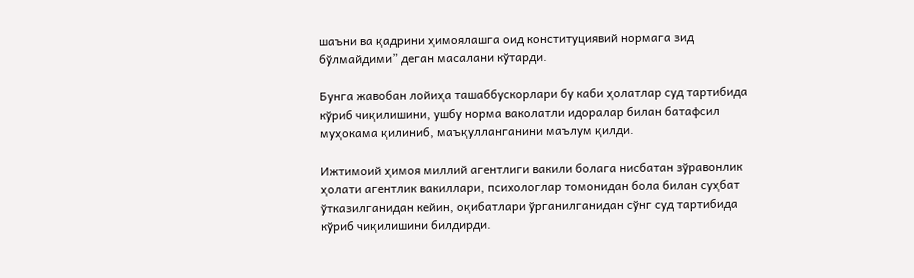шаъни ва қадрини ҳимоялашга оид конституциявий нормага зид бўлмайдими” деган масалани кўтарди.

Бунга жавобан лойиҳа ташаббускорлари бу каби ҳолатлар суд тартибида кўриб чиқилишини, ушбу норма ваколатли идоралар билан батафсил муҳокама қилиниб, маъқулланганини маълум қилди.

Ижтимоий ҳимоя миллий агентлиги вакили болага нисбатан зўравонлик ҳолати агентлик вакиллари, психологлар томонидан бола билан суҳбат ўтказилганидан кейин, оқибатлари ўрганилганидан сўнг суд тартибида кўриб чиқилишини билдирди.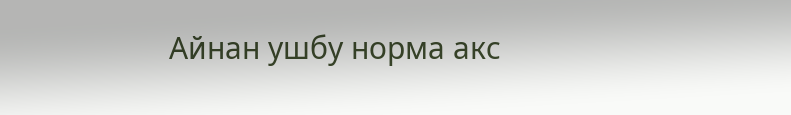Айнан ушбу норма акс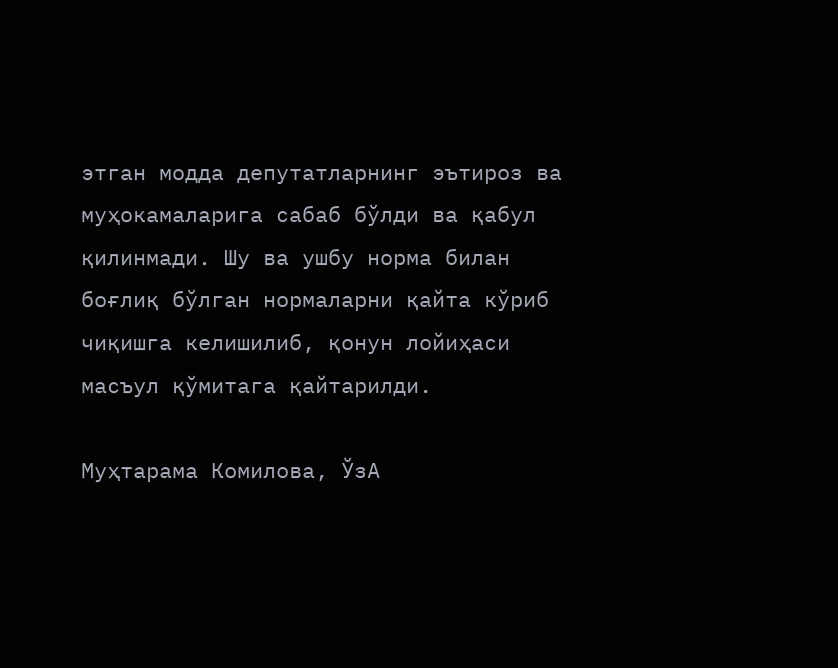этган модда депутатларнинг эътироз ва муҳокамаларига сабаб бўлди ва қабул қилинмади. Шу ва ушбу норма билан боғлиқ бўлган нормаларни қайта кўриб чиқишга келишилиб, қонун лойиҳаси масъул қўмитага қайтарилди.

Муҳтарама Комилова, ЎзА